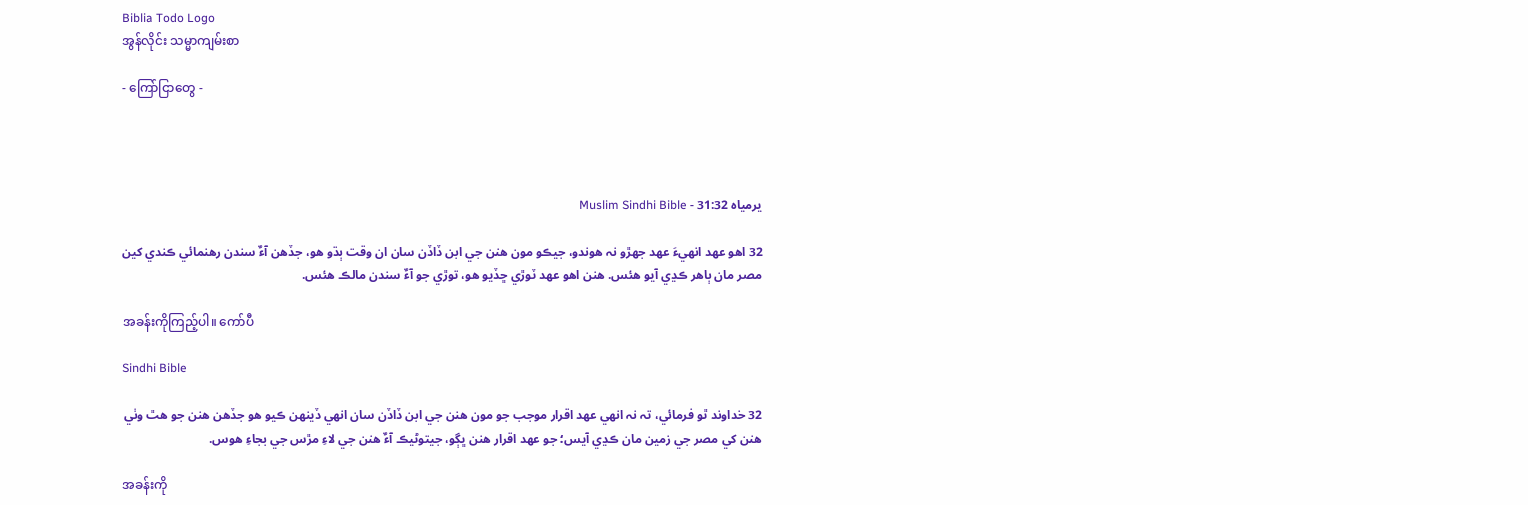Biblia Todo Logo
အွန်လိုင်း သမ္မာကျမ်းစာ

- ကြော်ငြာတွေ -




يرمياہ 31:32 - Muslim Sindhi Bible

32 اهو عهد انهيءَ عهد جهڙو نہ هوندو، جيڪو مون هنن جي ابن ڏاڏن سان ان وقت ٻڌو هو، جڏهن آءٌ سندن رهنمائي ڪندي کين مصر مان ٻاهر ڪڍي آيو هئس. هنن اهو عهد ٽوڙي ڇڏيو هو، توڙي جو آءٌ سندن مالڪ هئس.

အခန်းကိုကြည့်ပါ။ ကော်ပီ

Sindhi Bible

32 خداوند ٿو فرمائي، تہ نہ انهي عهد اقرار موجب جو مون هنن جي ابن ڏاڏن سان انهي ڏينهن ڪيو هو جڏهن هنن جو هٿ وٺي هنن کي مصر جي زمين مان ڪڍي آيس؛ جو عهد اقرار هنن ڀڳو، جيتوڻيڪ آءٌ هنن جي لاءِ مڙس جي بجاءِ هوس.

အခန်းကို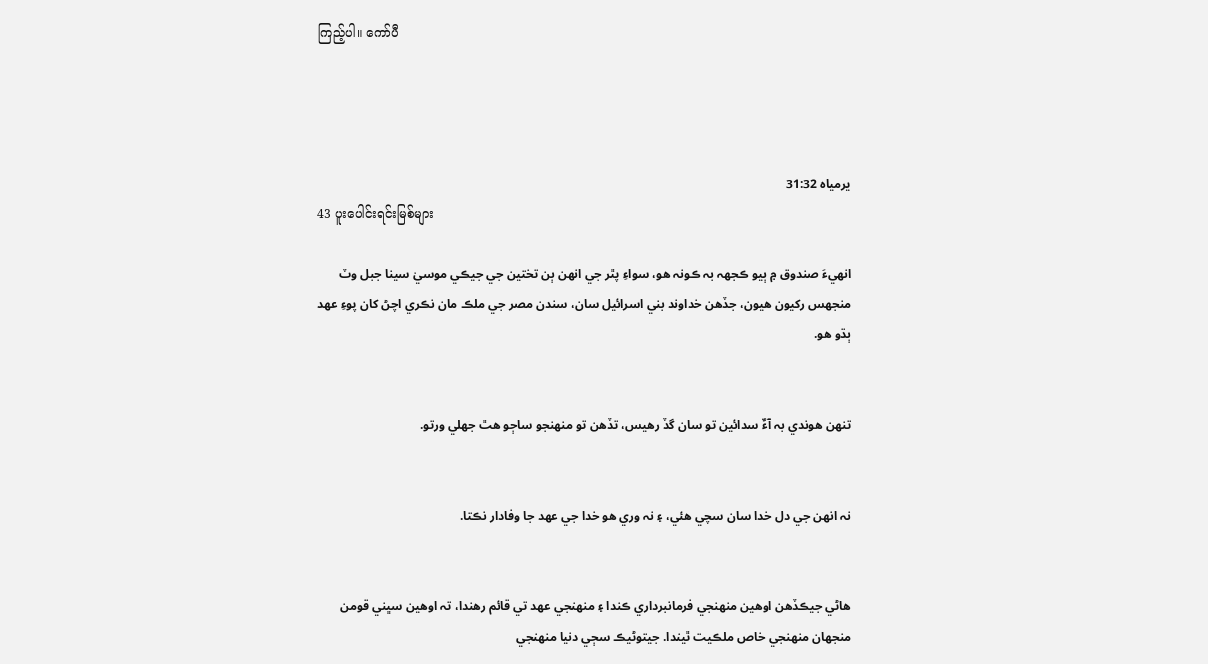ကြည့်ပါ။ ကော်ပီ




يرمياہ 31:32
43 ပူးပေါင်းရင်းမြစ်များ

انهيءَ صندوق ۾ ٻيو ڪجھہ بہ ڪونہ هو، سواءِ پٿر جي انهن ٻن تختين جي جيڪي موسيٰ سينا جبل وٽ منجھس رکيون هيون، جڏهن خداوند بني اسرائيل سان، سندن مصر جي ملڪ مان نڪري اچڻ کان پوءِ عهد ٻڌو هو.


تنهن هوندي بہ آءٌ سدائين تو سان گڏ رهيس، تڏهن تو منهنجو ساڄو هٿ جھلي ورتو.


نہ انهن جي دل خدا سان سچي هئي، ۽ نہ وري هو خدا جي عهد جا وفادار نڪتا.


هاڻي جيڪڏهن اوهين منهنجي فرمانبرداري ڪندا ۽ منهنجي عهد تي قائم رهندا، تہ اوهين سڀني قومن منجھان منهنجي خاص ملڪيت ٿيندا. جيتوڻيڪ سڄي دنيا منهنجي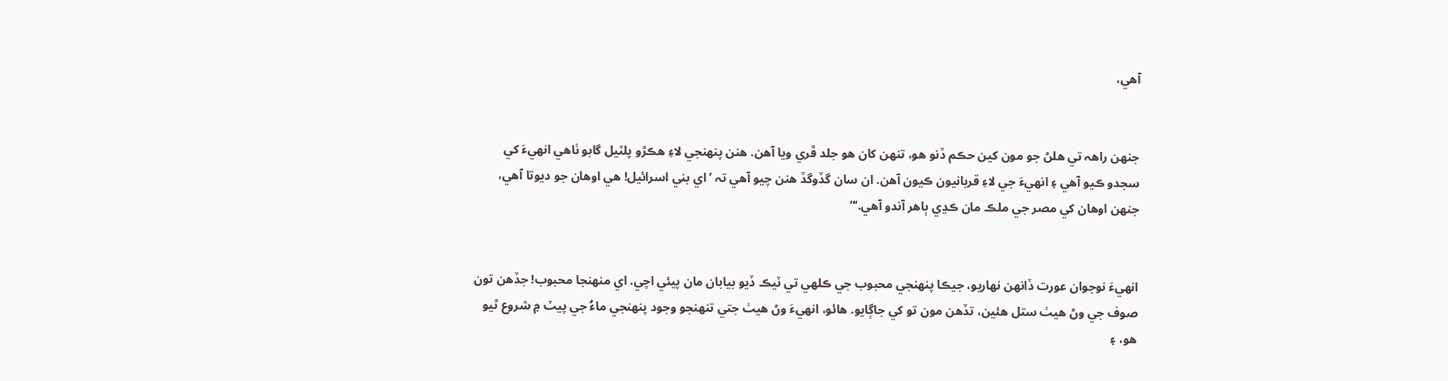آهي،


جنهن راهہ تي هلڻ جو مون کين حڪم ڏنو هو، تنهن کان هو جلد ڦري ويا آهن. هنن پنهنجي لاءِ هڪڙو پلٽيل گابو ٺاهي انهيءَ کي سجدو ڪيو آهي ۽ انهيءَ جي لاءِ قربانيون ڪيون آهن. ان سان گڏوگڏ هنن چيو آهي تہ ’اي بني اسرائيل! هي اوهان جو ديوتا آهي، جنهن اوهان کي مصر جي ملڪ مان ڪڍي ٻاهر آندو آهي.‘“


انهيءَ نوجوان عورت ڏانهن نهاريو، جيڪا پنهنجي محبوب جي ڪلهي تي ٽيڪ ڏيو بيابان مان پيئي اچي. اي منهنجا محبوب! جڏهن تون صوف جي وڻ هيٺ ستل هئين، تڏهن مون تو کي جاڳايو. هائو، انهيءَ وڻ هيٺ جتي تنهنجو وجود پنهنجي ماءُ جي پيٽ ۾ شروع ٿيو هو، ۽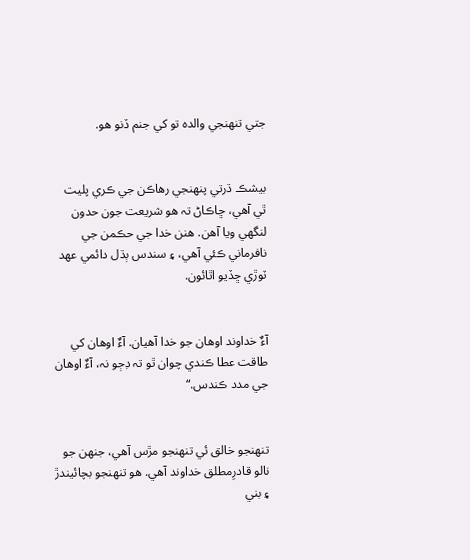جتي تنهنجي والدہ تو کي جنم ڏنو هو.


بيشڪ ڌرتي پنهنجي رهاڪن جي ڪري پليت ٿي آهي، ڇاڪاڻ تہ هو شريعت جون حدون لنگھي ويا آهن. هنن خدا جي حڪمن جي نافرماني ڪئي آهي، ۽ سندس ٻڌل دائمي عهد ٽوڙي ڇڏيو اٿائون.


آءٌ خداوند اوهان جو خدا آهيان. آءٌ اوهان کي طاقت عطا ڪندي چوان ٿو تہ ڊڄو نہ، آءٌ اوهان جي مدد ڪندس.“


تنهنجو خالق ئي تنهنجو مڙس آهي، جنهن جو نالو قادرِمطلق خداوند آهي. هو تنهنجو بچائيندڙ ۽ بني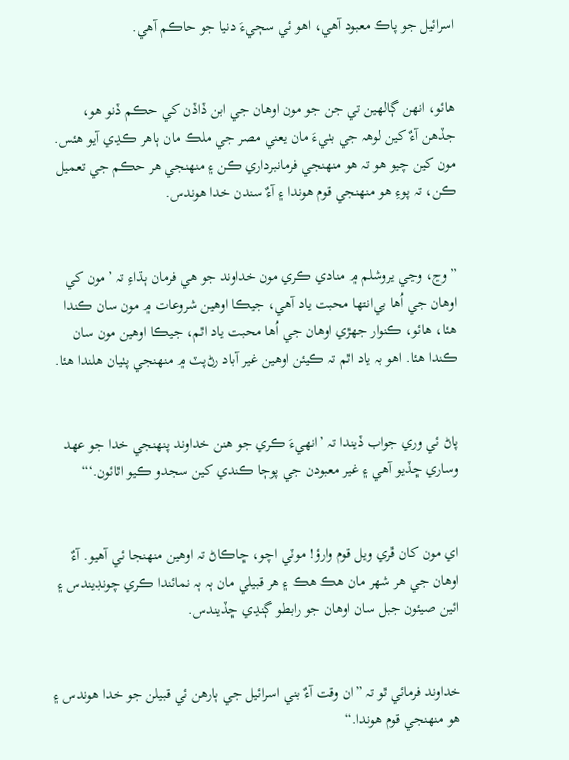اسرائيل جو پاڪ معبود آهي، اهو ئي سڄيءَ دنيا جو حاڪم آهي.


هائو، انهن ڳالهين تي جن جو مون اوهان جي ابن ڏاڏن کي حڪم ڏنو هو، جڏهن آءٌ کين لوهہ جي بٺيءَ مان يعني مصر جي ملڪ مان ٻاهر ڪڍي آيو هئس. مون کين چيو هو تہ هو منهنجي فرمانبرداري ڪن ۽ منهنجي هر حڪم جي تعميل ڪن، تہ پوءِ هو منهنجي قوم هوندا ۽ آءٌ سندن خدا هوندس.


”وڃ، وڃي يروشلم ۾ منادي ڪري مون خداوند جو هي فرمان ٻڌاءِ تہ ’مون کي اوهان جي اُها بي‌انتها محبت ياد آهي، جيڪا اوهين شروعات ۾ مون سان ڪندا هئا، هائو، ڪنوار جهڙي اوهان جي اُها محبت ياد اٿم، جيڪا اوهين مون سان ڪندا هئا. اهو بہ ياد اٿم تہ ڪيئن اوهين غير آباد رڻ‌پٽ ۾ منهنجي پٺيان هلندا هئا.


پاڻ ئي وري جواب ڏيندا تہ ’انهيءَ ڪري جو هنن خداوند پنهنجي خدا جو عهد وساري ڇڏيو آهي ۽ غير معبودن جي پوڄا ڪندي کين سجدو ڪيو اٿائون.‘“


اي مون کان ڦري ويل قوم وارؤ! موٽي اچو، ڇاڪاڻ تہ اوهين منهنجا ئي آهيو. آءٌ اوهان جي هر شهر مان هڪ هڪ ۽ هر قبيلي مان ٻہ ٻہ نمائندا ڪري چونڊيندس ۽ ائين صيئون جبل سان اوهان جو رابطو ڳنڍي ڇڏيندس.


خداوند فرمائي ٿو تہ ”ان وقت آءٌ بني اسرائيل جي ٻارهن ئي قبيلن جو خدا هوندس ۽ هو منهنجي قوم هوندا.“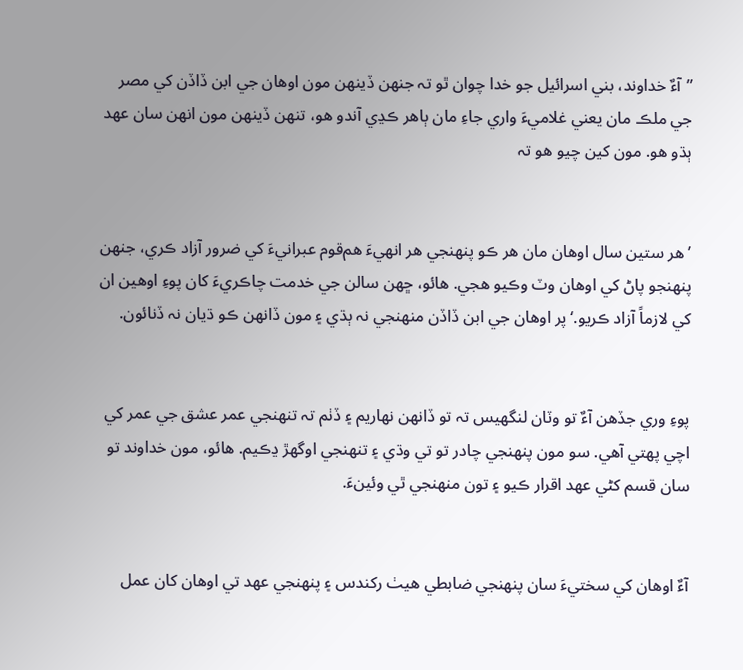”آءٌ خداوند، بني اسرائيل جو خدا چوان ٿو تہ جنهن ڏينهن مون اوهان جي ابن ڏاڏن کي مصر جي ملڪ مان يعني غلاميءَ واري جاءِ مان ٻاهر ڪڍي آندو هو، تنهن ڏينهن مون انهن سان عهد ٻڌو هو. مون کين چيو هو تہ


’هر ستين سال اوهان مان هر ڪو پنهنجي هر انهيءَ هم‌قوم عبرانيءَ کي ضرور آزاد ڪري، جنهن پنهنجو پاڻ کي اوهان وٽ وڪيو هجي. هائو، ڇهن سالن جي خدمت چاڪريءَ کان پوءِ اوهين ان کي لازماً آزاد ڪريو.‘ پر اوهان جي ابن ڏاڏن منهنجي نہ ٻڌي ۽ مون ڏانهن ڪو ڌيان نہ ڏنائون.


پوءِ وري جڏهن آءٌ تو وٽان لنگھيس تہ تو ڏانهن نهاريم ۽ ڏٺم تہ تنهنجي عمر عشق جي عمر کي اچي پهتي آهي. سو مون پنهنجي چادر تو تي وڌي ۽ تنهنجي اوگھڙ ڍڪيم. هائو، مون خداوند تو سان قسم کڻي عهد اقرار ڪيو ۽ تون منهنجي ٿي وئينءَ.


آءٌ اوهان کي سختيءَ سان پنهنجي ضابطي هيٺ رکندس ۽ پنهنجي عهد تي اوهان کان عمل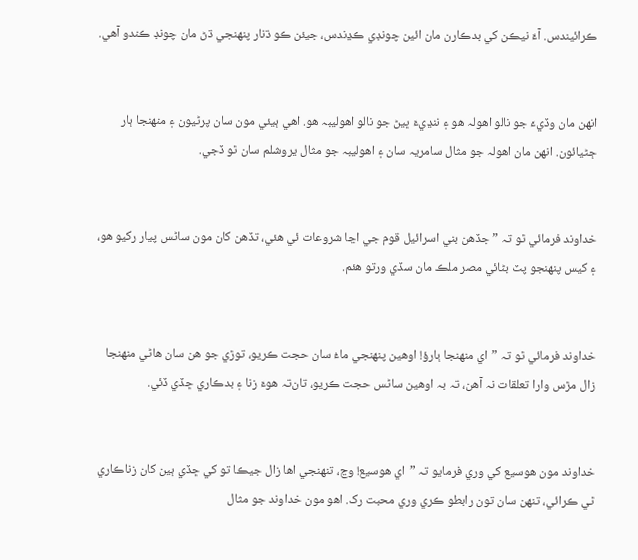ڪرائيندس. آءٌ نيڪن کي بدڪارن مان ائين چونڊي ڪڍندس، جيئن ڪو ڌنار پنهنجي ڌڻ مان چونڊ ڪندو آهي.


انهن مان وڏيءَ جو نالو اهولہ هو ۽ ننڍيءَ ڀيڻ جو نالو اهوليبہ هو. اهي ٻيئي مون سان پرڻيون ۽ منهنجا ٻار ڄڻيائون. انهن مان اهولہ جو مثال سامريہ سان ۽ اهوليبہ جو مثال يروشلم سان ٿو ڏجي.


خداوند فرمائي ٿو تہ ”جڏهن بني اسرائيل قوم جي اڃا شروعات ئي هئي، تڏهن کان مون ساڻس پيار رکيو هو، ۽ کيس پنهنجو پٽ بڻائي مصر ملڪ مان سڏي ورتو هئم.


خداوند فرمائي ٿو تہ ”اي منهنجا ٻارؤ! اوهين پنهنجي ماءُ سان حجت ڪريو، توڙي جو هن سان هاڻي منهنجا زال مڙس وارا تعلقات نہ آهن، تہ بہ اوهين ساڻس حجت ڪريو، تان‌تہ هوءَ زنا ۽ بدڪاري ڇڏي ڏئي.


خداوند مون هوسيع کي وري فرمايو تہ ”اي هوسيع! وڃ، تنهنجي اها زال جيڪا تو کي ڇڏي ٻين کان زناڪاري ٿي ڪرائي، تنهن سان تون رابطو ڪري وري محبت رک. اهو مون خداوند جو مثال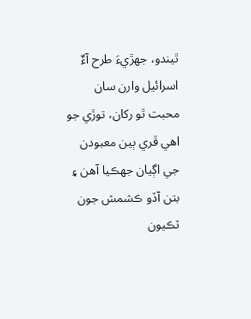ٿيندو، جهڙيءَ طرح آءٌ اسرائيل وارن سان محبت ٿو رکان، توڙي جو اهي ڦري ٻين معبودن جي اڳيان جھڪيا آهن ۽ بتن آڏو ڪشمش جون ٽڪيون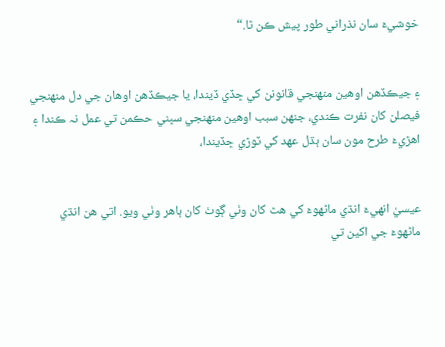خوشيءَ سان نذراني طور پيش ڪن ٿا.“


۽ جيڪڏهن اوهين منهنجي قانونن کي ڇڏي ڏيندا، يا جيڪڏهن اوهان جي دل منهنجي فيصلن کان نفرت ڪندي، جنهن سبب اوهين منهنجي سڀني حڪمن تي عمل نہ ڪندا ۽ اهڙيءَ طرح مون سان ٻڌل عهد کي ٽوڙي ڇڏيندا،


عيسيٰ انهيءَ انڌي ماڻهوءَ کي هٿ کان وٺي ڳوٺ کان ٻاهر وٺي ويو. اتي هن انڌي ماڻهوءَ جي اکين تي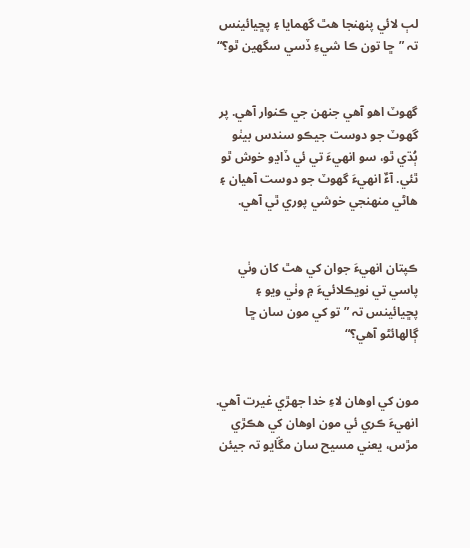لٻ لائي پنهنجا هٿ گھمايا ۽ پڇيائينس تہ ”ڇا تون ڪا شيءِ ڏسي سگھين ٿو؟“


گھوٽ اهو آهي جنهن جي ڪنوار آهي. پر گھوٽ جو دوست جيڪو سندس بيٺو ٻُڌي ٿو، سو انهيءَ تي ئي ڏاڍو خوش ٿو ٿئي. آءٌ انهيءَ گھوٽ جو دوست آهيان ۽ هاڻي منهنجي خوشي پوري ٿي آهي.


ڪپتان انهيءَ جوان کي هٿ کان وٺي پاسي تي نويڪلائيءَ ۾ وٺي ويو ۽ پڇيائينس تہ ”تو کي مون سان ڇا ڳالهائڻو آهي؟“


مون کي اوهان لاءِ خدا جهڙي غيرت آهي. انهيءَ ڪري ئي مون اوهان کي هڪڙي مڙس، يعني مسيح سان مڱايو تہ جيئن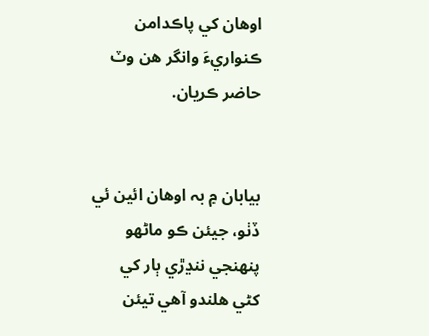اوهان کي پاڪدامن ڪنواريءَ وانگر هن وٽ حاضر ڪريان.


بيابان ۾ بہ اوهان ائين ئي ڏٺو، جيئن ڪو ماڻهو پنهنجي ننڍڙي ٻار کي کڻي هلندو آهي تيئن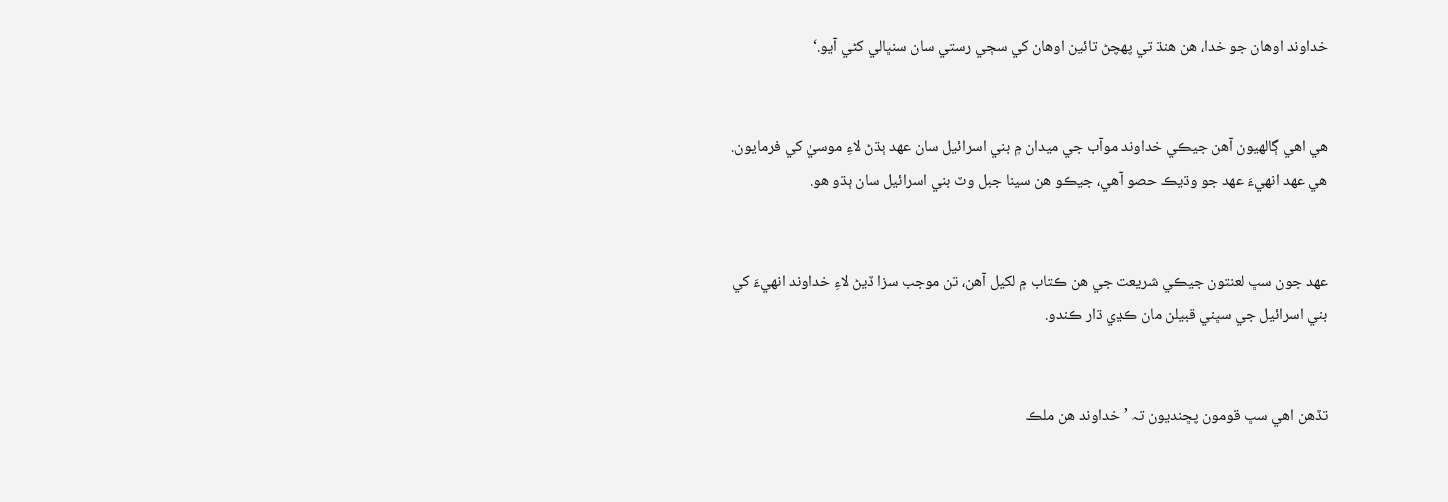خداوند اوهان جو خدا، هن هنڌ تي پهچڻ تائين اوهان کي سڄي رستي سان سنڀالي کڻي آيو.‘


هي اهي ڳالهيون آهن جيڪي خداوند موآب جي ميدان ۾ بني اسرائيل سان عهد ٻڌڻ لاءِ موسيٰ کي فرمايون. هي عهد انهيءَ عهد جو وڌيڪ حصو آهي، جيڪو هن سينا جبل وٽ بني اسرائيل سان ٻڌو هو.


عهد جون سڀ لعنتون جيڪي شريعت جي هن ڪتاب ۾ لکيل آهن، تن موجب سزا ڏيڻ لاءِ خداوند انهيءَ کي بني اسرائيل جي سڀني قبيلن مان ڪڍي ڌار ڪندو.


تڏهن اهي سڀ قومون پڇنديون تہ ’خداوند هن ملڪ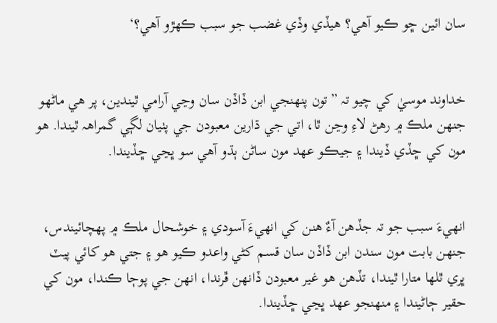سان ائين ڇو ڪيو آهي؟ هيڏي وڏي غضب جو سبب ڪهڙو آهي؟‘


خداوند موسيٰ کي چيو تہ ”تون پنهنجي ابن ڏاڏن سان وڃي آرامي ٿيندين، پر هي ماڻهو جنهن ملڪ ۾ رهڻ لاءِ وڃن ٿا، اتي جي ڌارين معبودن جي پٺيان لڳي گمراهہ ٿيندا. هو مون کي ڇڏي ڏيندا ۽ جيڪو عهد مون ساڻن ٻڌو آهي سو ڀڃي ڇڏيندا.


انهيءَ سبب جو تہ جڏهن آءٌ هنن کي انهيءَ آسودي ۽ خوشحال ملڪ ۾ پهچائيندس، جنهن بابت مون سندن ابن ڏاڏن سان قسم کڻي واعدو ڪيو هو ۽ جتي هو کائي پيٽ ڀري ٿلها متارا ٿيندا، تڏهن هو غير معبودن ڏانهن ڦرندا، انهن جي پوڄا ڪندا، مون کي حقير ڄاڻيندا ۽ منهنجو عهد ڀڃي ڇڏيندا.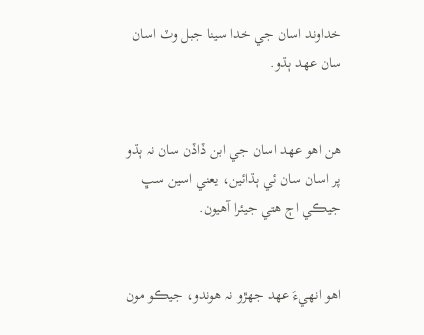خداوند اسان جي خدا سينا جبل وٽ اسان سان عهد ٻڌو.


هن اهو عهد اسان جي ابن ڏاڏن سان نہ ٻڌو پر اسان سان ئي ٻڌائين، يعني اسين سڀ جيڪي اڄ هتي جيئرا آهيون.


اهو انهيءَ عهد جهڙو نہ هوندو، جيڪو مون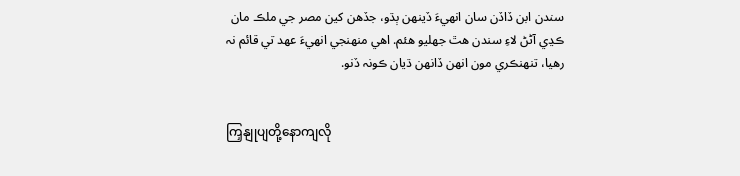سندن ابن ڏاڏن سان انهيءَ ڏينهن ٻڌو، جڏهن کين مصر جي ملڪ مان ڪڍي آڻڻ لاءِ سندن هٿ جھليو هئم. اهي منهنجي انهيءَ عهد تي قائم نہ رهيا، تنهنڪري مون انهن ڏانهن ڌيان ڪونہ ڏنو.


ကြှနျုပျတို့နောကျလို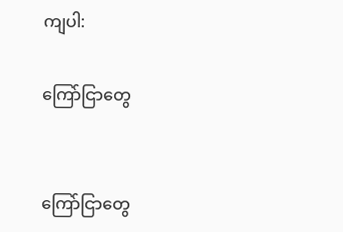ကျပါ:

ကြော်ငြာတွေ


ကြော်ငြာတွေ